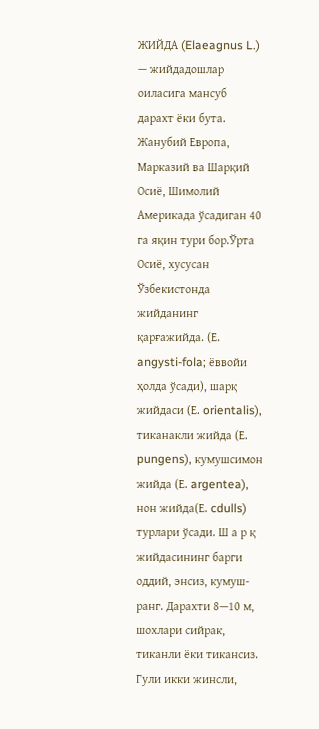ЖИЙДА (Elaeagnus L.) — жийдадошлар оиласига мансуб дарахт ёки бута. Жанубий Европа, Марказий ва Шарқий Осиё, Шимолий Америкада ўсадиган 40 га яқин тури бор.Ўрта Осиё, хусусан Ўзбекистонда жийданинг қарғажийда. (Е. angysti-fola; ёввойи ҳолда ўсади), шарқ жийдаси (Е. orientalis), тиканакли жийда (Е. pungens), кумушсимон жийда (Е. argentea), нон жийда(Е. cdulls) турлари ўсади. Ш а р қ жийдасининг барги оддий, энсиз, кумуш-ранг. Дарахти 8—10 м, шохлари сийрак, тиканли ёки тикансиз. Гули икки жинсли,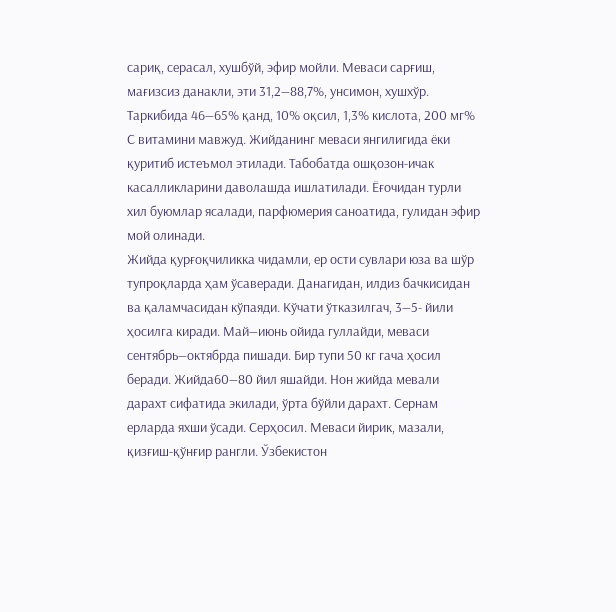сариқ, серасал, хушбўй, эфир мойли. Меваси сарғиш, мағизсиз данакли, эти 31,2—88,7%, унсимон, хушхўр. Таркибида 46—65% қанд, 10% оқсил, 1,3% кислота, 200 мг% С витамини мавжуд. Жийданинг меваси янгилигида ёки қуритиб истеъмол этилади. Табобатда ошқозон-ичак касалликларини даволашда ишлатилади. Ёғочидан турли хил буюмлар ясалади, парфюмерия саноатида, гулидан эфир мой олинади.
Жийда қурғоқчиликка чидамли, ер ости сувлари юза ва шўр тупроқларда ҳам ўсаверади. Данагидан, илдиз бачкисидан ва қаламчасидан кўпаяди. Кўчати ўтказилгач, 3—5- йили ҳосилга киради. Май—июнь ойида гуллайди, меваси сентябрь—октябрда пишади. Бир тупи 50 кг гача ҳосил беради. Жийда60—80 йил яшайди. Нон жийда мевали дарахт сифатида экилади, ўрта бўйли дарахт. Сернам ерларда яхши ўсади. Серҳосил. Меваси йирик, мазали, қизғиш-қўнғир рангли. Ўзбекистон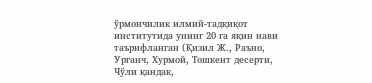ўрмончилик илмий-тадқиқот институтида унинг 20 га яқин нави таърифланган (Қизил Ж., Раъно, Урганч, Хурмой, Тошкент десерти, Чўли қандак,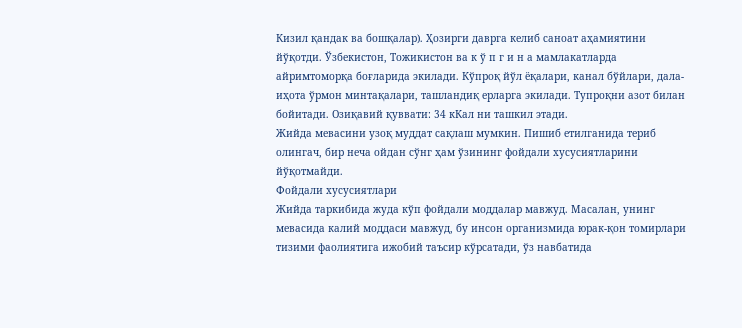Кизил қандак ва бошқалар). Ҳозирги даврга келиб саноат аҳамиятини йўқотди. Ўзбекистон, Тожикистон ва к ў п г и н а мамлакатларда айримтоморқа боғларида экилади. Кўпроқ йўл ёқалари, канал бўйлари, дала-иҳота ўрмон минтақалари, ташландиқ ерларга экилади. Тупроқни азот билан бойитади. Озиқавий қуввати: 34 кКал ни ташкил этади.
Жийда мевасини узоқ муддат сақлаш мумкин. Пишиб етилганида териб олингач, бир неча ойдан сўнг ҳам ўзининг фойдали хусусиятларини йўқотмайди.
Фойдали хусусиятлари
Жийда таркибида жуда кўп фойдали моддалар мавжуд. Масалан, унинг мевасида калий моддаси мавжуд, бу инсон организмида юрак-қон томирлари тизими фаолиятига ижобий таъсир кўрсатади, ўз навбатида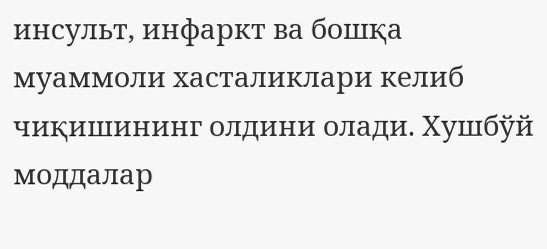инсульт, инфаркт ва бошқа муаммоли хасталиклари келиб чиқишининг олдини олади. Хушбўй моддалар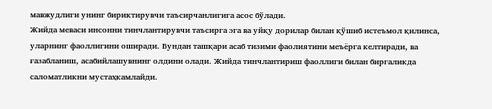мавжудлиги унинг бириктирувчи таъсирчанлигига асос бўлади.
Жийда меваси инсонни тинчлантирувчи таъсирга эга ва уйқу дорилар билан қўшиб истеъмол қилинса, уларнинг фаоллигини оширади. Бундан ташқари асаб тизими фаолиятини меъёрга келтиради, ва ғазабланиш, асабийлашувнинг олдини олади. Жийда тинчлантириш фаоллиги билан биргаликда саломатликни мустаҳкамлайди.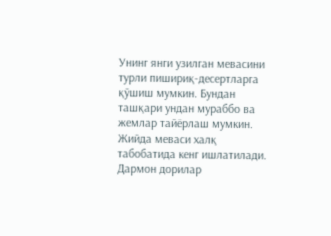Унинг янги узилган мевасини турли пишириқ-десертларга қўшиш мумкин. Бундан ташқари ундан мураббо ва жемлар тайёрлаш мумкин.
Жийда меваси халқ табобатида кенг ишлатилади. Дармон дорилар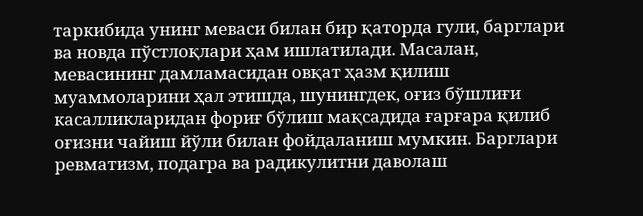таркибида унинг меваси билан бир қаторда гули, барглари ва новда пўстлоқлари ҳам ишлатилади. Масалан, мевасининг дамламасидан овқат ҳазм қилиш муаммоларини ҳал этишда, шунингдек, оғиз бўшлиғи касалликларидан фориғ бўлиш мақсадида ғарғара қилиб оғизни чайиш йўли билан фойдаланиш мумкин. Барглари ревматизм, подагра ва радикулитни даволаш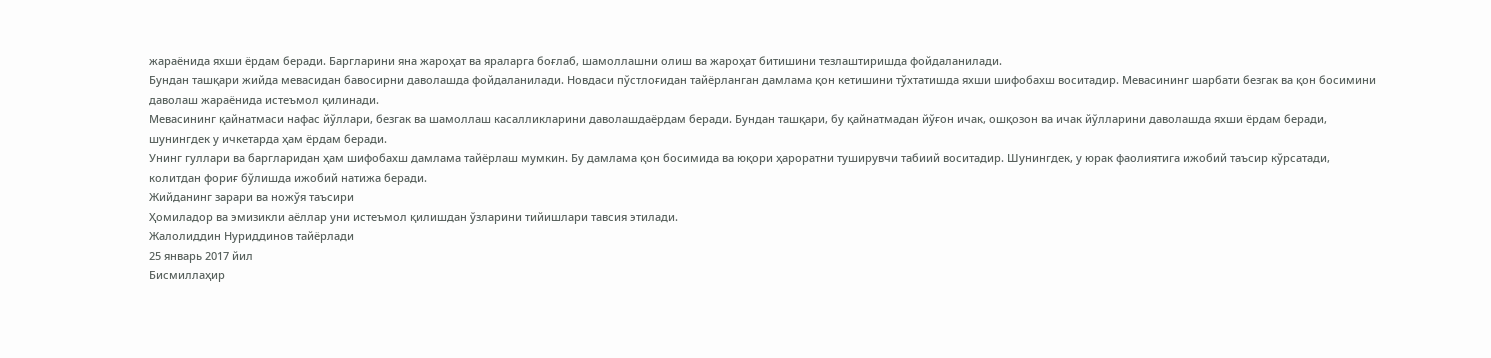жараёнида яхши ёрдам беради. Баргларини яна жароҳат ва яраларга боғлаб, шамоллашни олиш ва жароҳат битишини тезлаштиришда фойдаланилади.
Бундан ташқари жийда мевасидан бавосирни даволашда фойдаланилади. Новдаси пўстлоғидан тайёрланган дамлама қон кетишини тўхтатишда яхши шифобахш воситадир. Мевасининг шарбати безгак ва қон босимини даволаш жараёнида истеъмол қилинади.
Мевасининг қайнатмаси нафас йўллари, безгак ва шамоллаш касалликларини даволашдаёрдам беради. Бундан ташқари, бу қайнатмадан йўғон ичак, ошқозон ва ичак йўлларини даволашда яхши ёрдам беради, шунингдек у ичкетарда ҳам ёрдам беради.
Унинг гуллари ва баргларидан ҳам шифобахш дамлама тайёрлаш мумкин. Бу дамлама қон босимида ва юқори ҳароратни туширувчи табиий воситадир. Шунингдек, у юрак фаолиятига ижобий таъсир кўрсатади, колитдан фориғ бўлишда ижобий натижа беради.
Жийданинг зарари ва ножўя таъсири
Ҳомиладор ва эмизикли аёллар уни истеъмол қилишдан ўзларини тийишлари тавсия этилади.
Жалолиддин Нуриддинов тайёрлади
25 январь 2017 йил
Бисмиллаҳир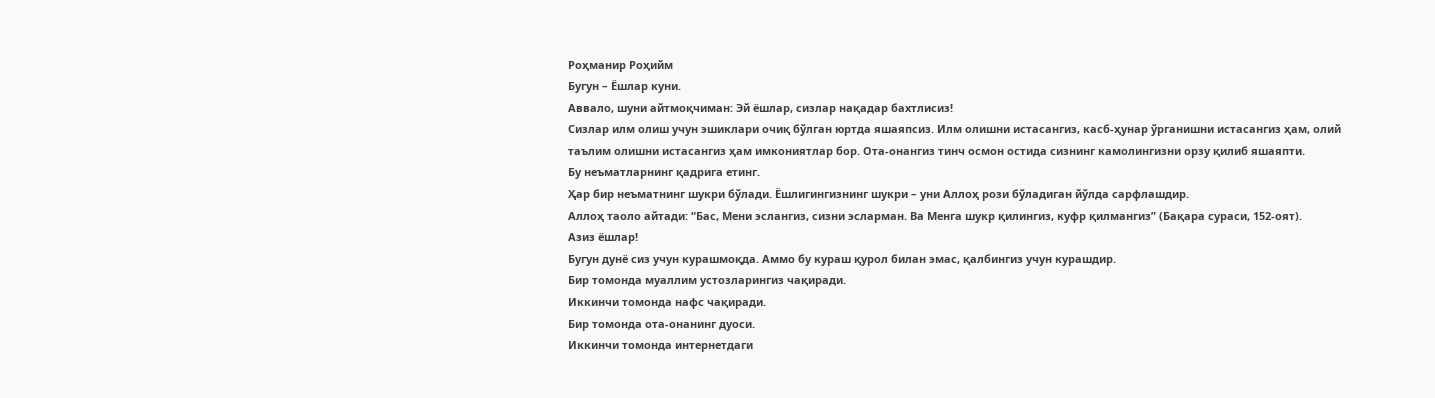Роҳманир Роҳийм
Бугун – Ёшлар куни.
Аввало, шуни айтмоқчиман: Эй ёшлар, сизлар нақадар бахтлисиз!
Сизлар илм олиш учун эшиклари очиқ бўлган юртда яшаяпсиз. Илм олишни истасангиз, касб-ҳунар ўрганишни истасангиз ҳам, олий таълим олишни истасангиз ҳам имкониятлар бор. Ота-онангиз тинч осмон остида сизнинг камолингизни орзу қилиб яшаяпти.
Бу неъматларнинг қадрига етинг.
Ҳар бир неъматнинг шукри бўлади. Ёшлигингизнинг шукри – уни Аллоҳ рози бўладиган йўлда сарфлашдир.
Аллоҳ таоло айтади: “Бас, Мени эслангиз, сизни эсларман. Ва Менга шукр қилингиз, куфр қилмангиз” (Бақара сураси, 152-оят).
Азиз ёшлар!
Бугун дунё сиз учун курашмоқда. Аммо бу кураш қурол билан эмас, қалбингиз учун курашдир.
Бир томонда муаллим устозларингиз чақиради.
Иккинчи томонда нафс чақиради.
Бир томонда ота-онанинг дуоси.
Иккинчи томонда интернетдаги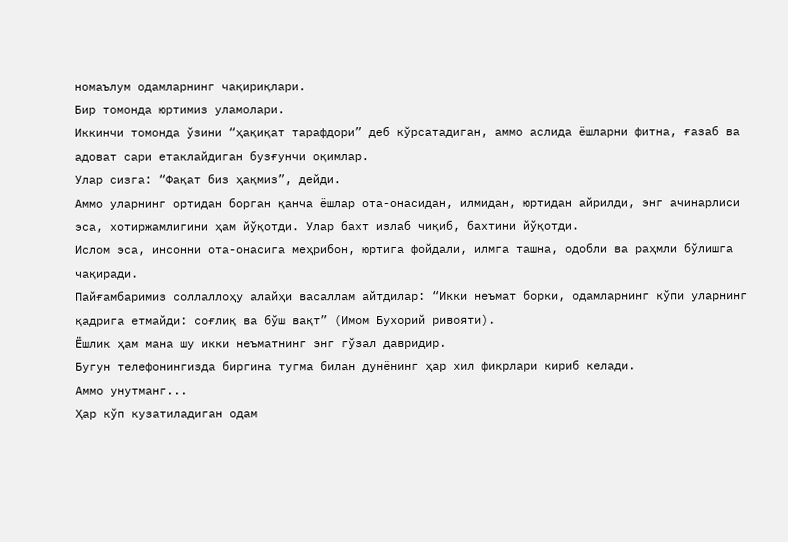номаълум одамларнинг чақириқлари.
Бир томонда юртимиз уламолари.
Иккинчи томонда ўзини “ҳақиқат тарафдори” деб кўрсатадиган, аммо аслида ёшларни фитна, ғазаб ва адоват сари етаклайдиган бузғунчи оқимлар.
Улар сизга: “Фақат биз ҳақмиз”, дейди.
Аммо уларнинг ортидан борган қанча ёшлар ота-онасидан, илмидан, юртидан айрилди, энг ачинарлиси эса, хотиржамлигини ҳам йўқотди. Улар бахт излаб чиқиб, бахтини йўқотди.
Ислом эса, инсонни ота-онасига меҳрибон, юртига фойдали, илмга ташна, одобли ва раҳмли бўлишга чақиради.
Пайғамбаримиз соллаллоҳу алайҳи васаллам айтдилар: “Икки неъмат борки, одамларнинг кўпи уларнинг қадрига етмайди: соғлиқ ва бўш вақт” (Имом Бухорий ривояти).
Ёшлик ҳам мана шу икки неъматнинг энг гўзал давридир.
Бугун телефонингизда биргина тугма билан дунёнинг ҳар хил фикрлари кириб келади.
Аммо унутманг...
Ҳар кўп кузатиладиган одам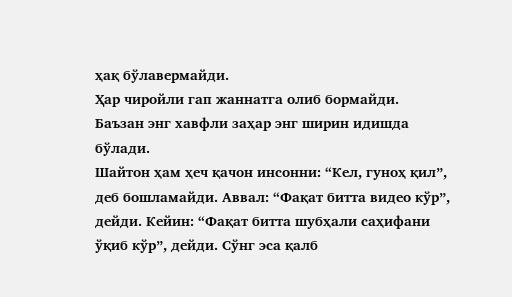ҳақ бўлавермайди.
Ҳар чиройли гап жаннатга олиб бормайди.
Баъзан энг хавфли заҳар энг ширин идишда бўлади.
Шайтон ҳам ҳеч қачон инсонни: “Кел, гуноҳ қил”, деб бошламайди. Аввал: “Фақат битта видео кўр”, дейди. Кейин: “Фақат битта шубҳали саҳифани ўқиб кўр”, дейди. Сўнг эса қалб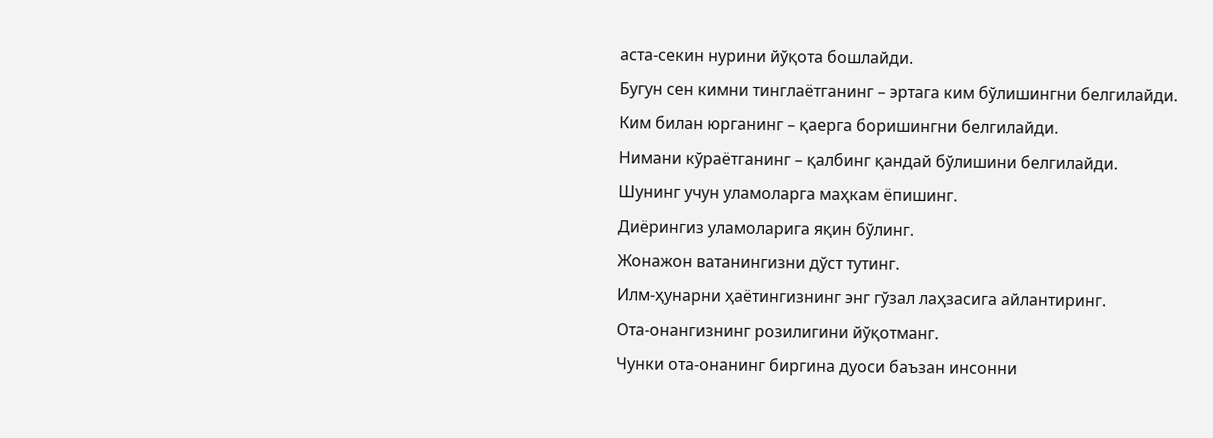аста-секин нурини йўқота бошлайди.
Бугун сен кимни тинглаётганинг – эртага ким бўлишингни белгилайди.
Ким билан юрганинг – қаерга боришингни белгилайди.
Нимани кўраётганинг – қалбинг қандай бўлишини белгилайди.
Шунинг учун уламоларга маҳкам ёпишинг.
Диёрингиз уламоларига яқин бўлинг.
Жонажон ватанингизни дўст тутинг.
Илм-ҳунарни ҳаётингизнинг энг гўзал лаҳзасига айлантиринг.
Ота-онангизнинг розилигини йўқотманг.
Чунки ота-онанинг биргина дуоси баъзан инсонни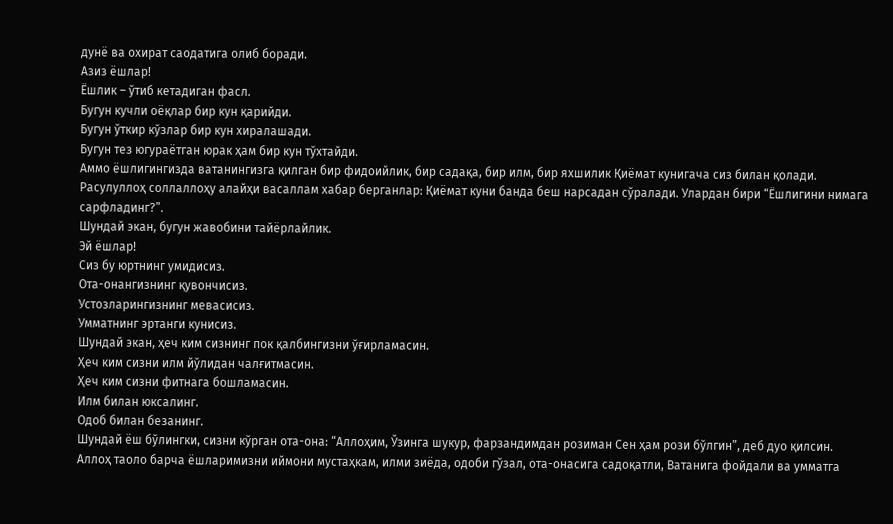дунё ва охират саодатига олиб боради.
Азиз ёшлар!
Ёшлик – ўтиб кетадиган фасл.
Бугун кучли оёқлар бир кун қарийди.
Бугун ўткир кўзлар бир кун хиралашади.
Бугун тез югураётган юрак ҳам бир кун тўхтайди.
Аммо ёшлигингизда ватанингизга қилган бир фидоийлик, бир садақа, бир илм, бир яхшилик Қиёмат кунигача сиз билан қолади.
Расулуллоҳ соллаллоҳу алайҳи васаллам хабар берганлар: Қиёмат куни банда беш нарсадан сўралади. Улардан бири “Ёшлигини нимага сарфладинг?”.
Шундай экан, бугун жавобини тайёрлайлик.
Эй ёшлар!
Сиз бу юртнинг умидисиз.
Ота-онангизнинг қувончисиз.
Устозларингизнинг мевасисиз.
Умматнинг эртанги кунисиз.
Шундай экан, ҳеч ким сизнинг пок қалбингизни ўғирламасин.
Ҳеч ким сизни илм йўлидан чалғитмасин.
Ҳеч ким сизни фитнага бошламасин.
Илм билан юксалинг.
Одоб билан безанинг.
Шундай ёш бўлингки, сизни кўрган ота-она: “Аллоҳим, Ўзинга шукур, фарзандимдан розиман Сен ҳам рози бўлгин”, деб дуо қилсин.
Аллоҳ таоло барча ёшларимизни иймони мустаҳкам, илми зиёда, одоби гўзал, ота-онасига садоқатли, Ватанига фойдали ва умматга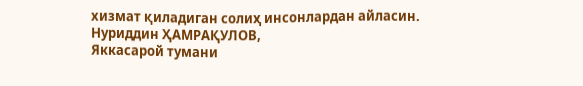хизмат қиладиган солиҳ инсонлардан айласин.
Нуриддин ҲАМРАҚУЛОВ,
Яккасарой тумани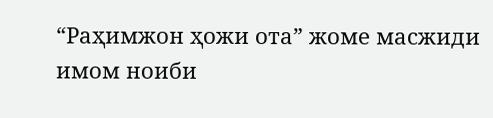“Раҳимжон ҳожи ота” жоме масжиди имом ноиби